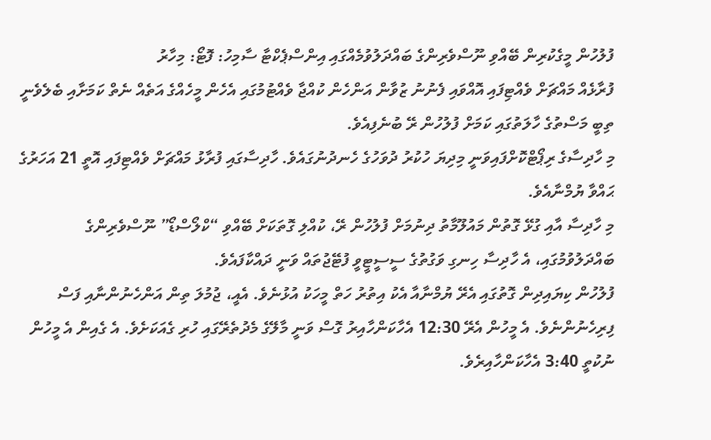ފުލުހުން މީގެކުރިން ބޭއްވި ނޫސްވެރިންގެ ބައްދަލުވުމެއްގައި އިންސްޕެކްޓާ ސާމިހު: ފޮޓޯ: މިހާރު
ފުރާޅެއް މައްޗަށް ވެއްޓިފައި އޮއްވައި ފެނުނު ޒުވާން އަންހެން ކުއްޖާ ވެއްޓުމުގައި އެހެން މީހެއްގެ އަތެއް ނެތް ކަމަށާއި ބެލެވެނީ ތިބީ މަސްތުގެ ހާލަތުގައި ކަމަށް ފުލުހުން ރޭ ބުނެފިއެވެ.
މި ހާދިސާގެ ރިޕޯޓްކޮށްފައިވަނީ މިދިޔަ ހުކުރު ދުވަހުގެ ހެނދުނުގައެވެ. ހާދިސާގައި ފުރާޅު މައްޗަށް ވެއްޓިފައި އޮތީ 21 އަހަރުގެ ޙައްވާ ޔުމްނާއެވެ.
މި ހާދިސާ އާއި ގުޅޭ ގޮތުން މައުލޫމާތު ދިނުމަށް ފުލުހުން ރޭ، ކުއްލި ގޮތަކަށް ބޭއްވި “ކްލޯސްޑޯ” ނޫސްވެރިންގެ ބައްދަލުވުމުގައި، އެ ހާދިސާ ހިނގި ވަގުތުގެ ސީސީޓީވީ ފުޓޭޖުތައް ވަނީ ދައްކާފައެވެ.
ފުލުހުން ކިޔައިދިން ގޮތުގައި އެރޭ ޔުމްނާއާ އެކު އިތުރު ހަތް މީހަކު އުޅުނެވެ. އެއީ، ޖުމުލަ ތިން އަންހެނުންނާއި ފަސް ފިރިހެނުންނެވެ. އެ މީހުން އެރޭ 12:30 އެހާކަންހާއިރު ގޮސް ވަނީ މާލޭގެ މެދުތެރޭގައި ހުރި ގެއަކަށެވެ. އެ ގެއިން އެ މީހުން ނުކުތީ 3:40 އެހާކަންހާއިރެވެ.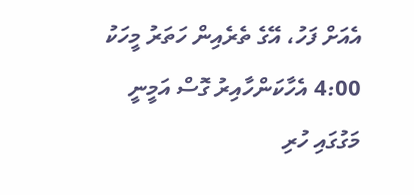އެއަށް ފަހު، އޭގެ ތެރެއިން ހަތަރު މީހަކު 4:00 އެހާކަންހާއިރު ގޮސް އަމީނީ މަގުގައި ހުރި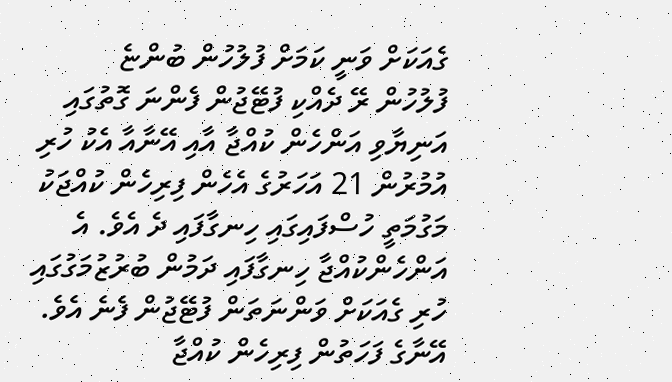ގެއަކަށް ވަނީ ކަމަށް ފުލުހުން ބުންޏެ
ފުލުހުން ރޭ ދެއްކި ފުޓޭޖުން ފެންނަ ގޮތުގައި އަނިޔާވި އަންހެން ކުއްޖާ އާއި އޭނާއާ އެކު ހުރި އުމުރުން 21 އަހަރުގެ އެހެން ފިރިހެން ކުއްޖަކު މަގުމަތީ ހުސްފައިގައި ހިނގާފައި ދެ އެވެ. އެ އަންހެންކުއްޖާ ހިނގާފައި ދަމުން ބުރުޒުމަގުގައި ހުރި ގެއަކަށް ވަންނަތަން ފުޓޭޖުން ފެނެ އެވެ. އޭނާގެ ފަހަތުން ފިރިހެން ކުއްޖާ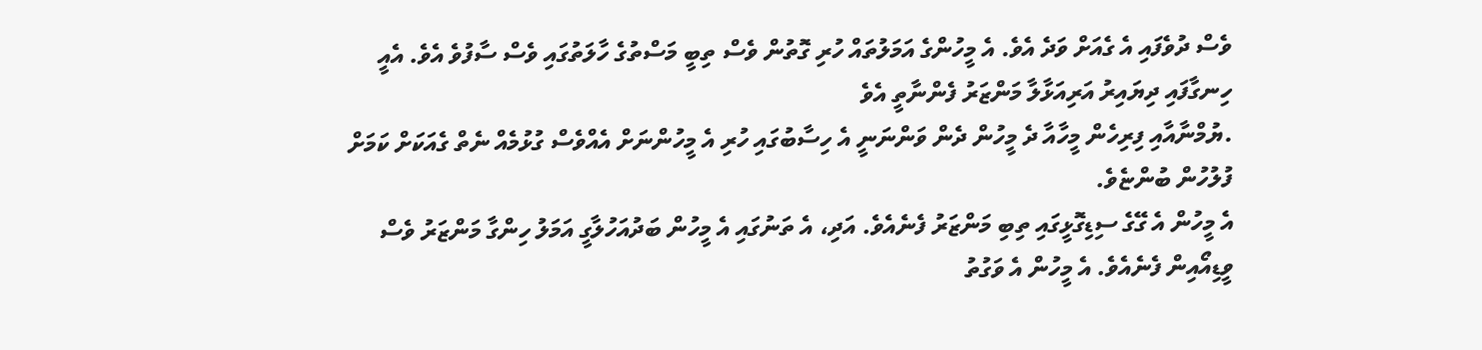ވެސް ދުވެފައި އެ ގެއަށް ވަދެ އެވެ. އެ މީހުންގެ އަމަލުތައް ހުރި ގޮތުން ވެސް ތިބީ މަސްތުގެ ހާލަތުގައި ވެސް ސާފުވެ އެވެ. އެއީ ހިނގާފައި ދިޔައިރު އަރިއަޅާލާ މަންޒަރު ފެންނާތީ އެވެ
.ޔުމްނާއާއި ފިރިހެން މީހާއާ ދެ މީހުން ދެން ވަންނަނީ އެ ހިސާބުގައި ހުރި އެ މީހުންނަށް އެއްވެސް ގުޅުމެއް ނެތް ގެއަކަށް ކަމަށް ފުލުހުން ބުންޏެވެ.
އެ މީހުން އެ ގޭގެ ސިޑިގޮޅީގައި ތިބި މަންޒަރު ފެނެއެވެ. އަދި، އެ ތަނުގައި އެ މީހުން ބަދުއަހުލާގީ އަމަލު ހިންގާ މަންޒަރު ވެސް ވީޑިއޯއިން ފެނެއެވެ. އެ މީހުން އެ ވަގުތު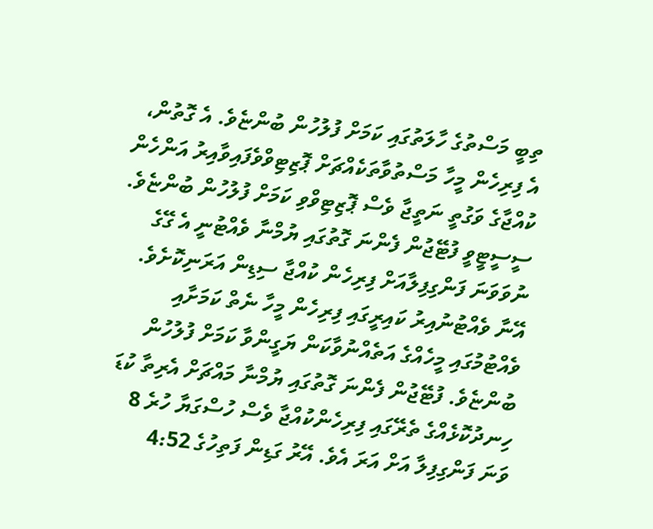ތިބީ މަސްތުގެ ހާލަތުގައި ކަމަށް ފުލުހުން ބުންޏެވެ. އެ ގޮތުން، އެ ފިރިހެން މީހާ މަސްތުވާތަކެއްޗަށް ޕޮޒިޓިވްވެފައިވާއިރު އަންހެން ކުއްޖާގެ ވަގުތީ ނަތީޖާ ވެސް ޕޮޒިޓިވްވި ކަމަށް ފުލުހުން ބުންޏެވެ.
ސީސީޓީވީ ފުޓޭޖުން ފެންނަ ގޮތުގައި ޔުމްނާ ވެއްޓުނީ އެ ގޭގެ ނުވަވަނަ ފަންގިފިލާއަށް ފިރިހެން ކުއްޖާ ސިޑިން އަރަނިކޮށެވެ. އޭނާ ވެއްޓުނުއިރު ކައިރީގައި ފިރިހެން މީހާ ނެތް ކަމަށާއި ވެއްޓުމުގައި މީހެއްގެ އަތެއްނުވާކަން ޔަގީންވާ ކަމަށް ފުލުހުން ބުންޏެވެ. ފުޓޭޖުން ފެންނަ ގޮތުގައި ޔުމްނާ މައްޗަށް އެރިތާ ކުޑަ ހިނދުކޮޅެއްގެ ތެރޭގައި ފިރިހެންކުއްޖާ ވެސް ހުސްގަޔާ ހުރެ 8 ވަނަ ފަންގިފިލާ އަށް އަރަ އެވެ. އޭރު ގަޑިން ފަތިހުގެ 4:52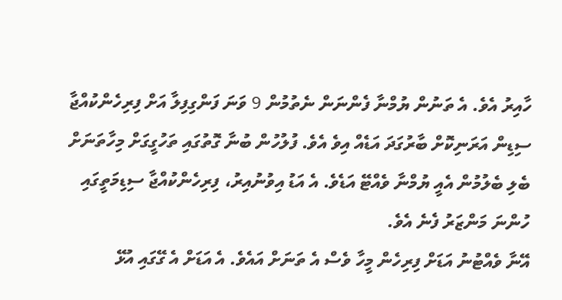ހާއިރު އެވެ. އެ ތަނުން ޔުމްނާ ފެންނަން ނެތުމުން 9 ވަނަ ފަންގިފިލާ އަށް ފިރިހެންކުއްޖާ ސިޑިން އަރަނިކޮށް ބާރުގަދަ އަޑެއް އިވެ އެވެ. ފުލުހުން ބުނާ ގޮތުގައި ތަހުގީގަށް މިހާތަނަށް ބެލި ބެލުމުން އެއީ ޔުމްނާ ވެއްޓޭ އަޑެވެ. އެ އަޑު އިވުނުއިރު، ފިރިހެންކުއްޖާ ސިޑިމަތީގައި ހުންނަ މަންޒަރު ފެނެ އެވެ.
އޭނާ ވެއްޓުނު އަޑަށް ފިރިހެން މީހާ ވެސް އެ ތަނަށް އައެވެ. އެ އަޑަށް އެ ގޭގައި އުޅޭ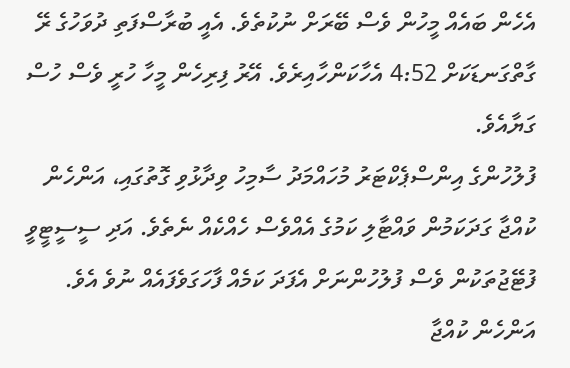އެހެން ބައެއް މީހުން ވެސް ބޭރަށް ނުކުތެވެ. އެއީ ބުރާސްފަތި ދުވަހުގެ ރޭ ގާތްގަނޑަކަށް 4:52 އެހާކަންހާއިރެވެ. އޭރު ފިރިހެން މީހާ ހުރީ ވެސް ހުސް ގަޔާއެވެ.
ފުލުހުންގެ އިންސްޕެކްޓަރު މުހައްމަދު ސާމިހު ވިދާޅުވި ގޮތުގައި، އަންހެން ކުއްޖާ ގަދަކަމުން ވައްޓާލި ކަމުގެ އެއްވެސް ހެއްކެއް ނެތެވެ. އަދި ސީސީޓީވީ ފުޓޭޖުތަކުން ވެސް ފުލުހުންނަށް އެފަދަ ކަމެއް ފާހަގަވެފައެއް ނުވެ އެވެ.
އަންހެން ކުއްޖާ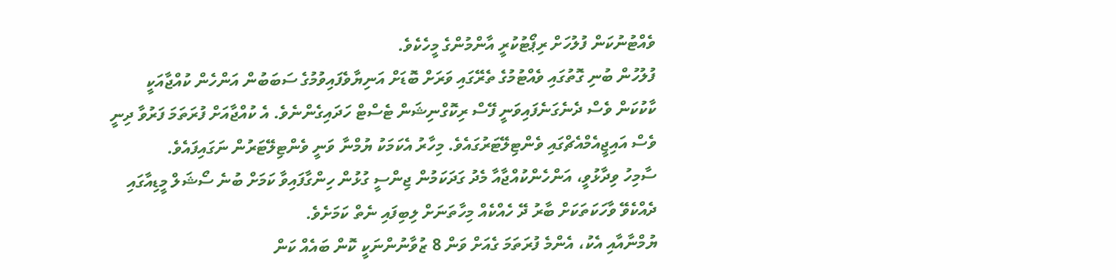ވެއްޓުނުކަން ފުލުހަށް ރިޕޯޓުކުރީ އާންމުންގެ މީހެކެވެ.
ފުލުހުން ބުނި ގޮތުގައި ވެއްޓުމުގެ ތެރޭގައި ވަރަށް ބޮޑަށް އަނިޔާވެފައިވުމުގެ ސަބަބުން އަންހެން ކުއްޖާއަކީ ކާކުކަން ވެސް ދެނެގަނެފައިވަނީ ފޭސް ރިކޮގްނިޝަން ޓެސްޓް ހަދައިގެންނެވެ. އެ ކުއްޖާއަށް ފުރަތަމަ ފަރުވާ ދިނީ ވެސް އައިޖީއެމްއެޗްގައި ވެންޓިލޭޓަރުގައެވެ. މިހާރު އެކަމަކު ޔުމްނާ ވަނީ ވެންޓިލޭޓަރުން ނަގައިފައެވެ.
ސާމިހު ވިދާޅުވީ، އަންހެންކުއްޖާއާ މެދު ގަދަކަމުން ޖިންސީ ގުޅުން ހިންގާފައިވާ ކަމަށް ބުނެ ސޯޝަލް މީޑިއާގައި ދެއްކެވޭ ވާހަކަތަކަށް ބާރު ދޭ ހެއްކެއް މިހާތަނަށް ލިބިފައި ނެތް ކަމަށެވެ.
ޔުމްނާއާއި އެކު، އެންމެ ފުރަތަމަ ގެއަށް ވަން 8 ޒުވާނުންނަކީ ކޮން ބައެއް ކަން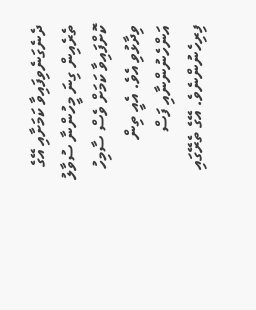ދެނެގަނެވިފައިވާ ކަމަށާއި އޭގެ ތެރެއިން ގިނަ މީހުންނާ ސުވާލު ކޮށްފައިވާ ކަމަށް ވެސް ސާމިހު ވިދާޅުވި އެވެ. އެއީ ތިން އަންހެނުންނާއި ފަސް ފިރިހެނުންނެވެ. އޭގެ ތެރޭގައި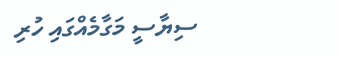ސިޔާސީ މަގާމެއްގައި ހުރި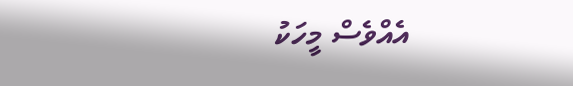އެއްވެސް މީހަކު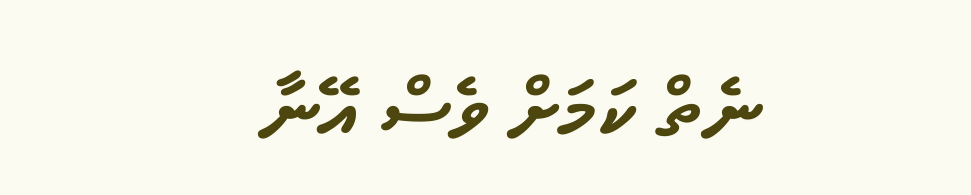ނެތް ކަމަށް ވެސް އޭނާ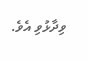ވިދާޅުވި އެވެ.